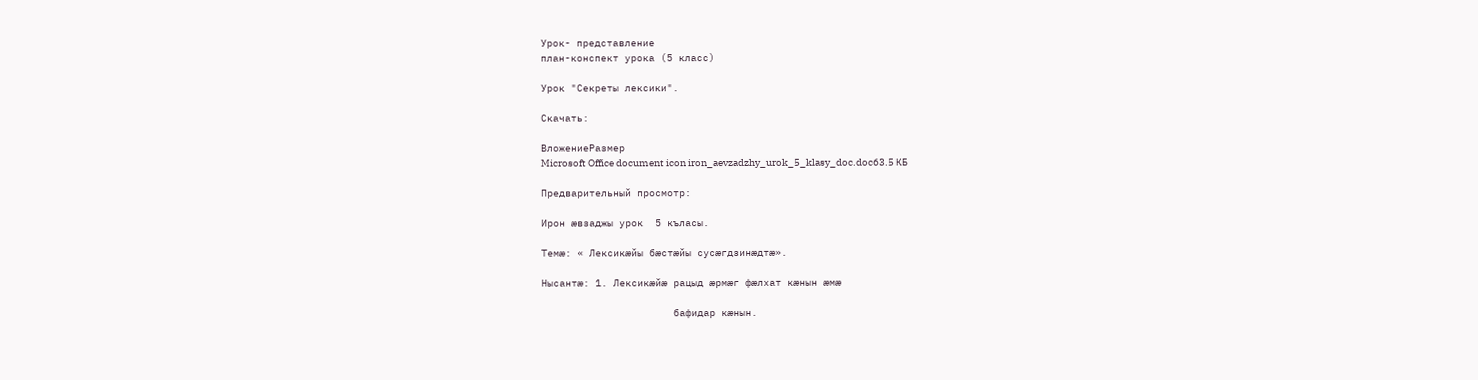Урок- представление
план-конспект урока (5 класс)

Урок "Секреты лексики".

Скачать:

ВложениеРазмер
Microsoft Office document icon iron_aevzadzhy_urok_5_klasy_doc.doc63.5 КБ

Предварительный просмотр:

Ирон æвзаджы урок  5 къласы.

Темæ: « Лексикæйы бæстæйы сусæгдзинæдтæ».

Нысантæ: 1. Лексикæйæ рацыд æрмæг фæлхат кæнын æмæ

                      бафидар кæнын.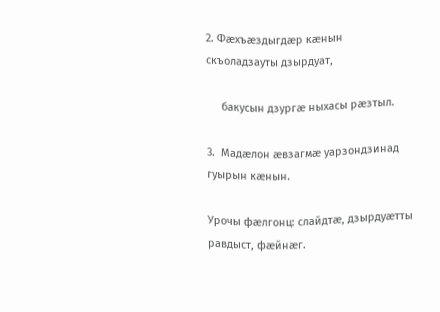2. Фæхъæздыгдæр кæнын скъоладзауты дзырдуат,

     бакусын дзургæ ныхасы рæзтыл.

3.  Мадæлон æвзагмæ уарзондзинад гуырын кæнын.

Урочы фæлгонц: слайдтæ, дзырдуæтты равдыст, фæйнæг.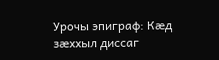Урочы эпиграф: Кæд зæххыл диссаг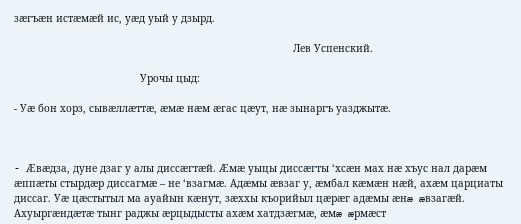зæгъæн истæмæй ис, уæд уый у дзырд.

                                                                                             Лев Успенский.

                                          Урочы цыд:

- Уæ бон хорз, сывæллæттæ, æмæ нæм æгас цæут, нæ зынаргъ уазджытæ.



- Æвæдза, дуне дзаг у алы диссæгтæй. Æмæ уыцы диссæгты ‘хсæн мах нæ хъус нал дарæм æппæты стырдæр диссагмæ – не ‘взагмæ. Адæмы æвзаг у, æмбал кæмæн нæй, ахæм царциаты диссаг. Уæ цæстытыл ма ауайын кæнут, зæххы къорийыл цæрæг адæмы æнæ æвзагæй. Ахуыргæндæтæ тынг раджы æрцыдысты ахæм хатдзæгмæ, æмæ æрмæст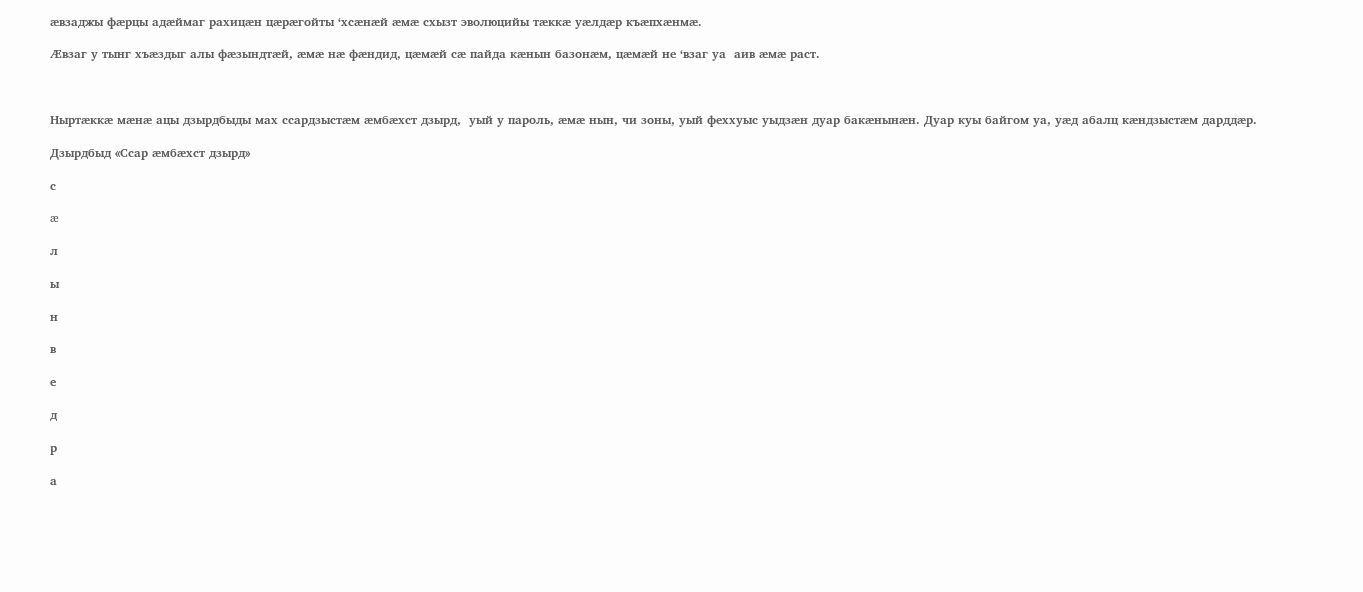æвзаджы фæрцы адæймаг рахицæн цæрæгойты ‘хсæнæй æмæ схызт эволюцийы тæккæ уæлдæр къæпхæнмæ.

Æвзаг у тынг хъæздыг алы фæзындтæй, æмæ нæ фæндид, цæмæй сæ пайда кæнын базонæм, цæмæй не ‘взаг уа  аив æмæ раст.



Ныртæккæ мæнæ ацы дзырдбыды мах ссардзыстæм æмбæхст дзырд,  уый у пароль, æмæ нын, чи зоны, уый феххуыс уыдзæн дуар бакæнынæн. Дуар куы байгом уа, уæд абалц кæндзыстæм дарддæр.

Дзырдбыд «Ссар æмбæхст дзырд»

с

æ

л

ы

н

в

е

д

р

а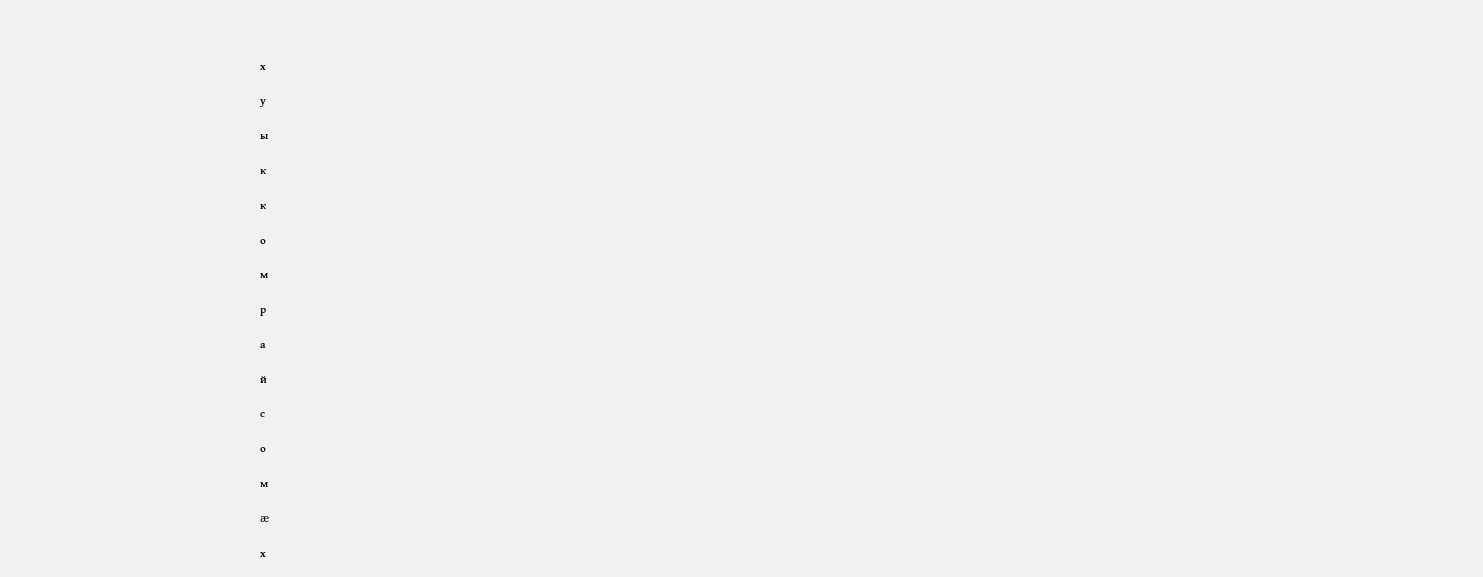х

у

ы

к

к

о

м

р

а

й

с

о

м

æ

х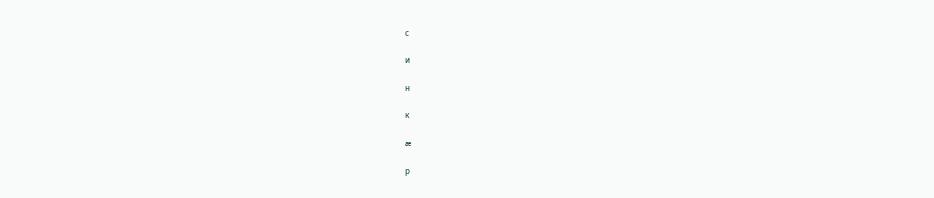с

и

н

к

æ

р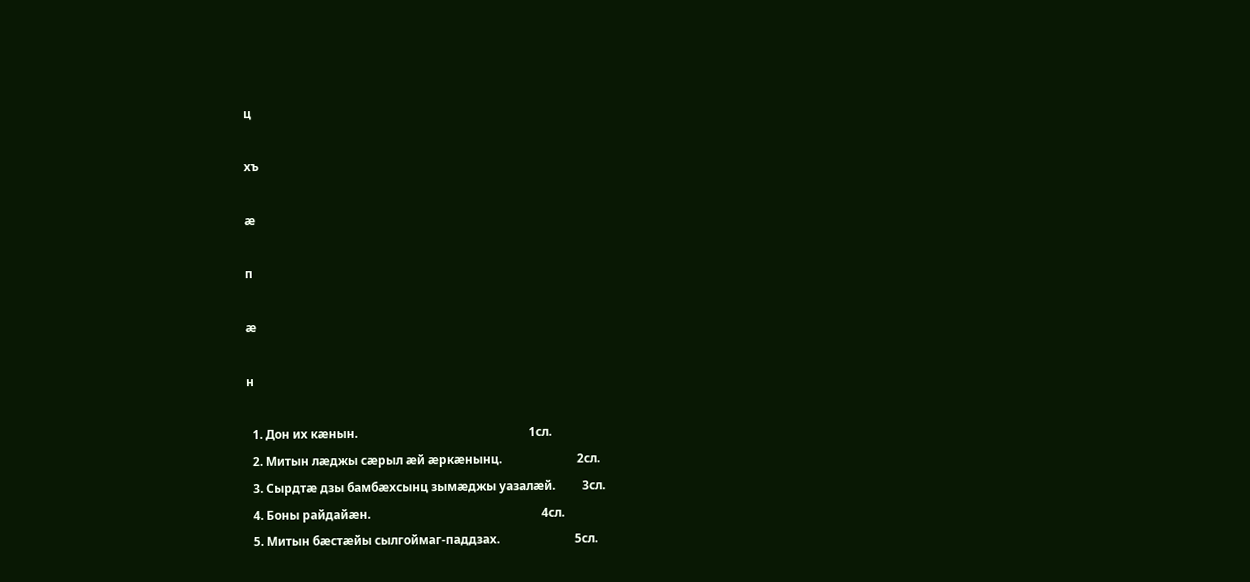ц

хъ

æ

п

æ

н

  1. Дон их кæнын.                                                         1сл.
  2. Митын лæджы сæрыл æй æркæнынц.                         2сл.
  3. Сырдтæ дзы бамбæхсынц зымæджы уазалæй.         3сл.
  4. Боны райдайæн.                                                         4сл.
  5. Митын бæстæйы сылгоймаг-паддзах.                         5сл.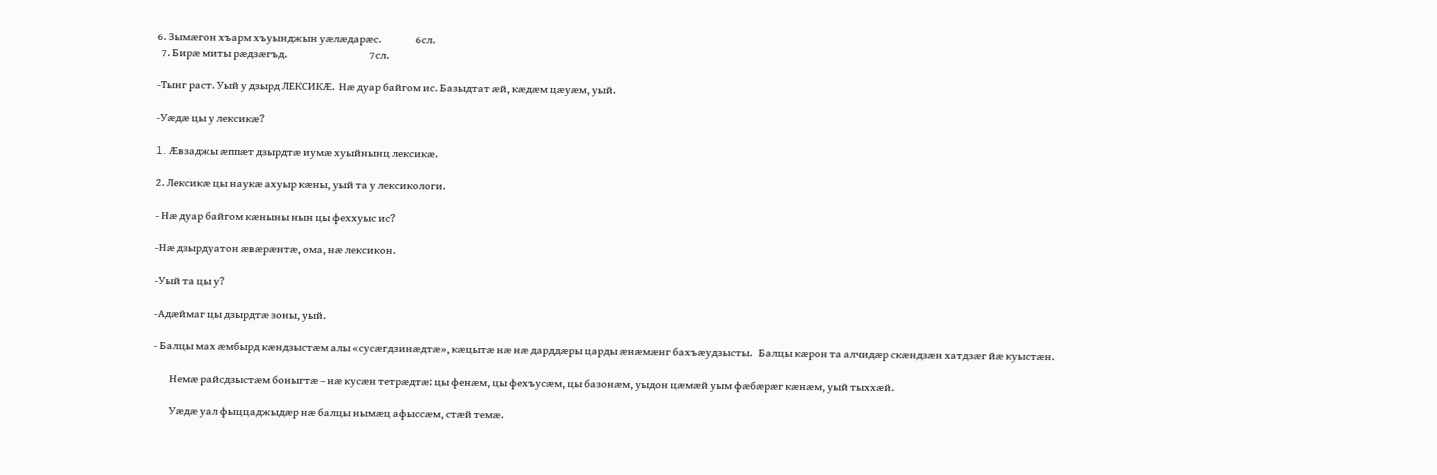6. Зымæгон хъарм хъуынджын уæлæдарæс.                 6сл.
  7. Бирæ миты рæдзæгъд.                                         7сл.

-Тынг раст. Уый у дзырд ЛЕКСИКÆ.  Нæ дуар байгом ис. Базыдтат æй, кæдæм цæуæм, уый.

-Уæдæ цы у лексикæ?

1. Æвзаджы æппæт дзырдтæ иумæ хуыйнынц лексикæ.

2. Лексикæ цы наукæ ахуыр кæны, уый та у лексикологи.

- Нæ дуар байгом кæныны нын цы феххуыс ис?

-Нæ дзырдуатон æвæрæнтæ, ома, нæ лексикон.

-Уый та цы у?

-Адæймаг цы дзырдтæ зоны, уый.

- Балцы мах æмбырд кæндзыстæм алы «сусæгдзинæдтæ», кæцытæ нæ нæ дарддæры царды æнæмæнг бахъæудзысты.   Балцы кæрон та алчидæр скæндзæн хатдзæг йæ куыстæн.

        Немæ райсдзыстæм боныгтæ – нæ кусæн тетрæдтæ: цы фенæм, цы фехъусæм, цы базонæм, уыдон цæмæй уым фæбæрæг кæнæм, уый тыххæй.

        Уæдæ уал фыццаджыдæр нæ балцы нымæц афыссæм, стæй темæ.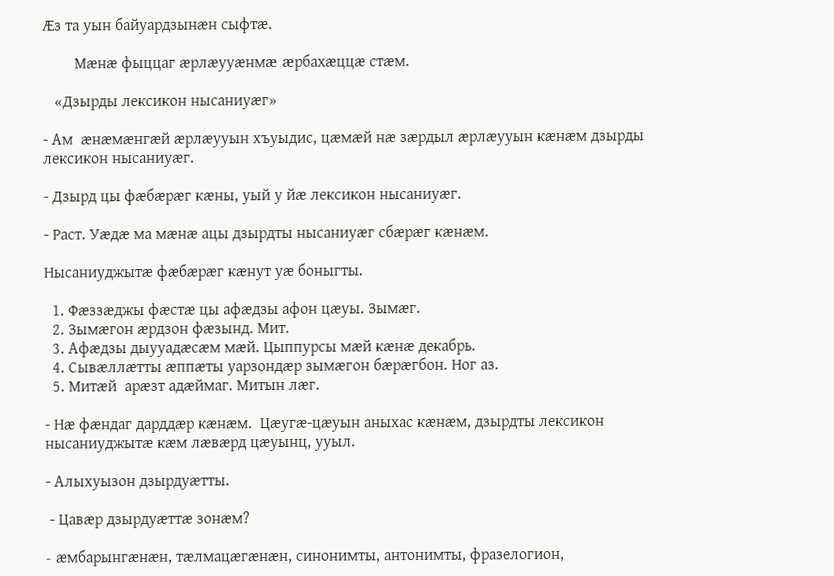Æз та уын байуардзынæн сыфтæ.

        Мæнæ фыццаг æрлæууæнмæ æрбахæццæ стæм.

   «Дзырды лексикон нысаниуæг»

- Ам  æнæмæнгæй æрлæууын хъуыдис, цæмæй нæ зæрдыл æрлæууын кæнæм дзырды лексикон нысаниуæг.

- Дзырд цы фæбæрæг кæны, уый у йæ лексикон нысаниуæг.

- Раст. Уæдæ ма мæнæ ацы дзырдты нысаниуæг сбæрæг кæнæм.

Нысаниуджытæ фæбæрæг кæнут уæ боныгты.

  1. Фæззæджы фæстæ цы афæдзы афон цæуы. Зымæг.
  2. Зымæгон æрдзон фæзынд. Мит.
  3. Афæдзы дыууадæсæм мæй. Цыппурсы мæй кæнæ декабрь.
  4. Сывæллæтты æппæты уарзондæр зымæгон бæрæгбон. Ног аз.
  5. Митæй  арæзт адæймаг. Митын лæг.

- Нæ фæндаг дарддæр кæнæм.  Цæугæ-цæуын аныхас кæнæм, дзырдты лексикон нысаниуджытæ кæм лæвæрд цæуынц, ууыл.

- Алыхуызон дзырдуæтты.

 - Цавæр дзырдуæттæ зонæм?

- æмбарынгæнæн, тæлмацæгæнæн, синонимты, антонимты, фразелогион,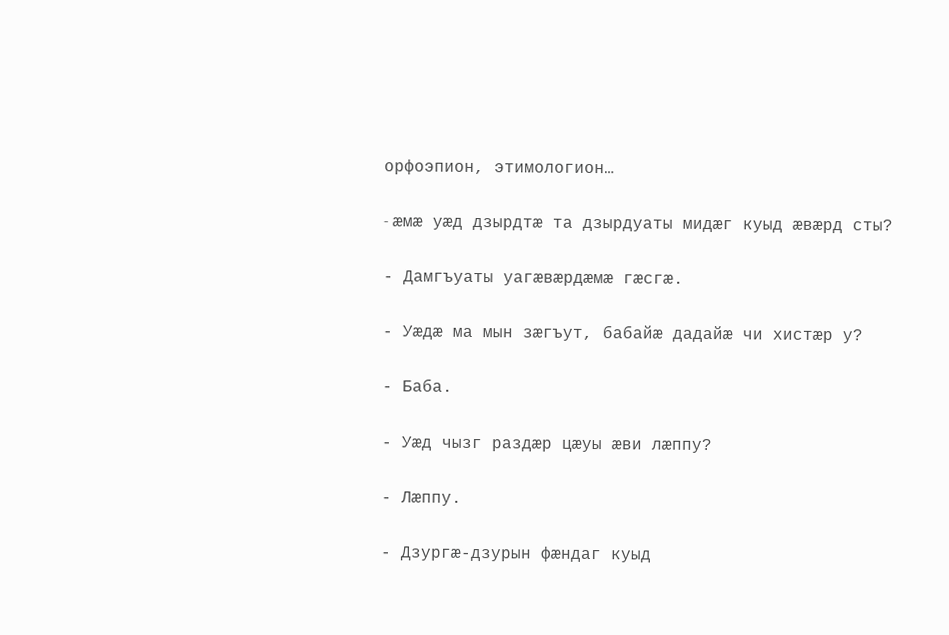орфоэпион, этимологион…

- æмæ уæд дзырдтæ та дзырдуаты мидæг куыд æвæрд сты?

- Дамгъуаты уагæвæрдæмæ гæсгæ.

- Уæдæ ма мын зæгъут, бабайæ дадайæ чи хистæр у?

- Баба.

- Уæд чызг раздæр цæуы æви лæппу?

- Лæппу.

- Дзургæ-дзурын фæндаг куыд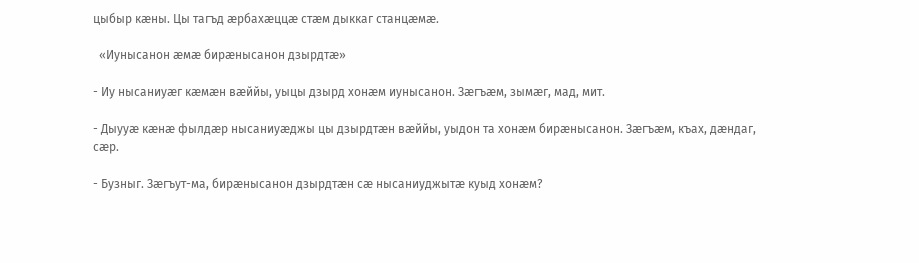цыбыр кæны. Цы тагъд æрбахæццæ стæм дыккаг станцæмæ.

  «Иунысанон æмæ бирæнысанон дзырдтæ»

- Иу нысаниуæг кæмæн вæййы, уыцы дзырд хонæм иунысанон. Зæгъæм, зымæг, мад, мит.

- Дыууæ кæнæ фылдæр нысаниуæджы цы дзырдтæн вæййы, уыдон та хонæм бирæнысанон. Зæгъæм, къах, дæндаг, сæр.

- Бузныг. Зæгъут-ма, бирæнысанон дзырдтæн сæ нысаниуджытæ куыд хонæм?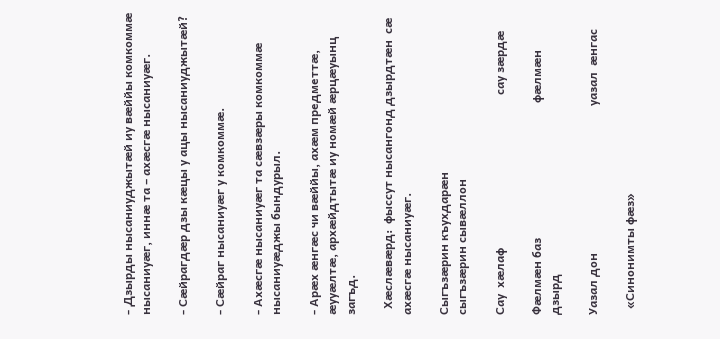- Дзырды нысаниуджытæй иу вæййы комкоммæ нысаниуæг, иннæ та – ахæсгæ нысаниуæг.

- Сæйрагдæр дзы кæцы у ацы нысаниуджытæй?

- Сæйраг нысаниуæг у комкоммæ.

- Ахæсгæ нысаниуæг та сæвзæры комкоммæ нысаниуæджы бындурыл.

- Арæх æнгæс чи вæййы, ахæм предметтæ, æууæлтæ, архæйдтытæ иу номæй æрцæуынц загъд.

  Хæслæвæрд:  фыссут нысангонд дзырдтæн  сæ  ахæсгæ нысаниуæг.

Сыгъзæрин къухдарæн                                сыгъзæрин сывæллон

Сау  хæлаф                                                   сау зæрдæ

Фæлмæн баз                                             фæлмæн дзырд

Уазал дон                                                 уазал  æнгас

  «Синонимты фæз»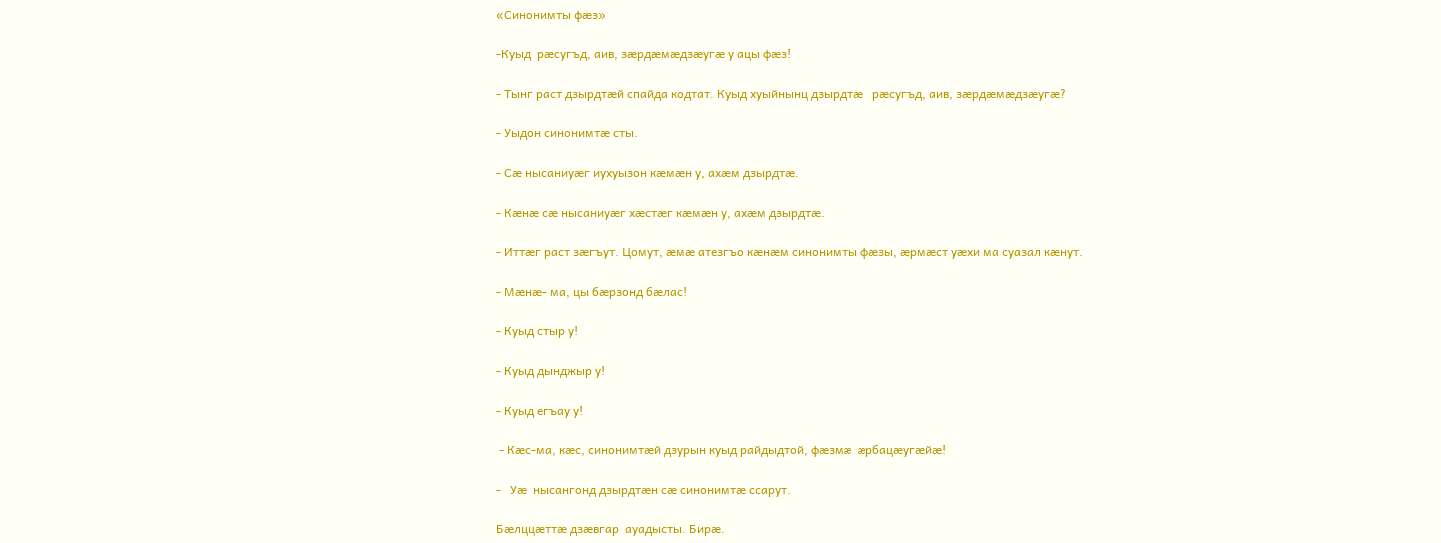«Синонимты фæз»

-Куыд  рæсугъд, аив, зæрдæмæдзæугæ у ацы фæз!

- Тынг раст дзырдтæй спайда кодтат. Куыд хуыйнынц дзырдтæ   рæсугъд, аив, зæрдæмæдзæугæ?

- Уыдон синонимтæ сты.

- Сæ нысаниуæг иухуызон кæмæн у, ахæм дзырдтæ.

- Кæнæ сæ нысаниуæг хæстæг кæмæн у, ахæм дзырдтæ.

- Иттæг раст зæгъут. Цомут, æмæ атезгъо кæнæм синонимты фæзы, æрмæст уæхи ма суазал кæнут.

- Мæнæ- ма, цы бæрзонд бæлас!

- Куыд стыр у!

- Куыд дынджыр у!

- Куыд егъау у!

 - Кæс-ма, кæс, синонимтæй дзурын куыд райдыдтой, фæзмæ æрбацæугæйæ!

-   Уæ  нысангонд дзырдтæн сæ синонимтæ ссарут.

Бæлццæттæ дзæвгар  ауадысты. Бирæ.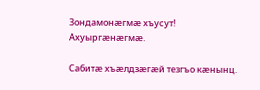Зондамонæгмæ хъусут! Ахуыргæнæгмæ.

Сабитæ хъæлдзæгæй тезгъо кæнынц.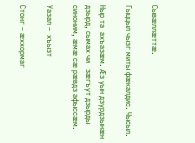Сывæллæттæ.

Гыццыл чызг миты фæкалдис. Чысыл.

Ныр та  ахъазæм. Æз уын дзурдзынæн дзырд, сымах чи   зæгъут дзырды синоним, æмæ сæ рæвдз афыссæм.

Уазал –  хъызт

Стонг – æххормаг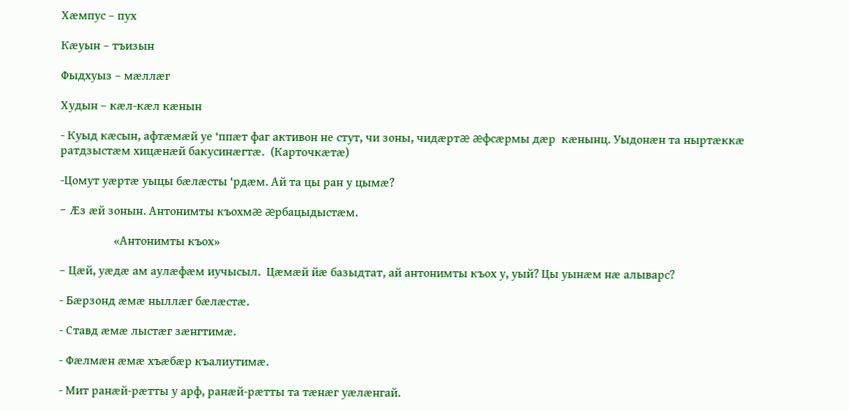Хæмпус – пух

Кæуын – тъизын

Фыдхуыз – мæллæг

Худын – кæл-кæл кæнын

- Куыд кæсын, афтæмæй уе ‘ппæт фаг активон не стут, чи зоны, чидæртæ æфсæрмы дæр  кæнынц. Уыдонæн та ныртæккæ ратдзыстæм хицæнæй бакусинæгтæ.  (Карточкæтæ)

-Цомут уæртæ уыцы бæлæсты ‘рдæм. Ай та цы ран у цымæ?

- Æз æй зонын. Антонимты къохмæ æрбацыдыстæм.

                  «Антонимты къох»

– Цæй, уæдæ ам аулæфæм иучысыл.  Цæмæй йæ базыдтат, ай антонимты къох у, уый? Цы уынæм нæ алыварс?

- Бæрзонд æмæ ныллæг бæлæстæ.

- Ставд æмæ лыстæг зæнгтимæ.

- Фæлмæн æмæ хъæбæр къалиутимæ.

- Мит ранæй-рæтты у арф, ранæй-рæтты та тæнæг уæлæнгай.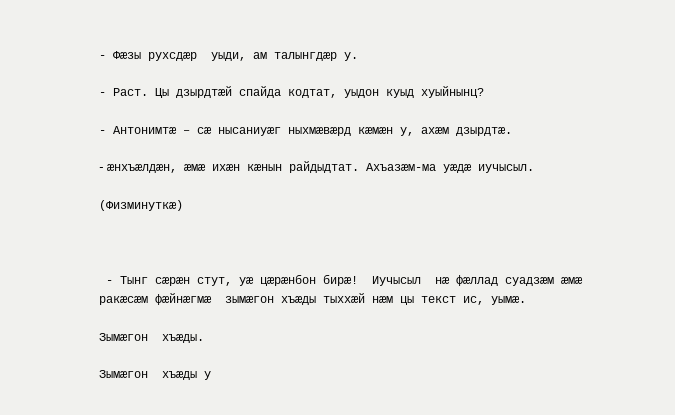- Фæзы рухсдæр  уыди, ам талынгдæр у.

- Раст. Цы дзырдтæй спайда кодтат, уыдон куыд хуыйнынц?

- Антонимтæ – сæ нысаниуæг ныхмæвæрд кæмæн у, ахæм дзырдтæ.

- æнхъæлдæн, æмæ ихæн кæнын райдыдтат. Ахъазæм-ма уæдæ иучысыл.

(Физминуткæ)



 - Тынг сæрæн стут, уæ цæрæнбон бирæ!  Иучысыл  нæ фæллад суадзæм æмæ ракæсæм фæйнæгмæ  зымæгон хъæды тыххæй нæм цы текст ис, уымæ.

Зымæгон  хъæды.

Зымæгон  хъæды у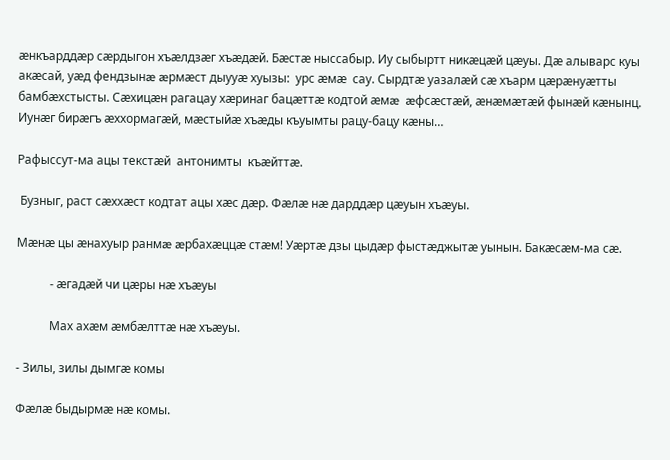æнкъарддæр сæрдыгон хъæлдзæг хъæдæй. Бæстæ ныссабыр. Иу сыбыртт никæцæй цæуы. Дæ алыварс куы акæсай, уæд фендзынæ æрмæст дыууæ хуызы:  урс æмæ  сау. Сырдтæ уазалæй сæ хъарм цæрæнуæтты бамбæхстысты. Сæхицæн рагацау хæринаг бацæттӕ кодтой æмæ  æфсæстæй, æнæмæтæй фынæй кæнынц. Иунæг бирæгъ æххормагæй, мæстыйæ хъæды къуымты рацу-бацу кæны…

Рафыссут-ма ацы текстæй  антонимты  къæйттæ.

 Бузныг, раст сæххæст кодтат ацы хæс дæр. Фæлæ нæ дарддæр цæуын хъæуы.

Мæнæ цы æнахуыр ранмæ æрбахæццæ стæм! Уæртæ дзы цыдæр фыстæджытæ уынын. Бакæсæм-ма сæ.

           - æгадæй чи цæры нæ хъæуы

           Мах ахæм æмбæлттæ нæ хъæуы.

- Зилы, зилы дымгæ комы

Фæлæ быдырмæ нæ комы.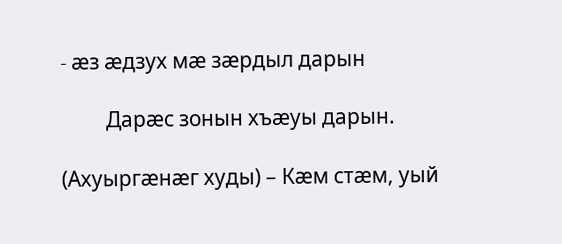- æз æдзух мæ зæрдыл дарын

         Дарæс зонын хъæуы дарын.

(Ахуыргæнæг худы) – Кæм стæм, уый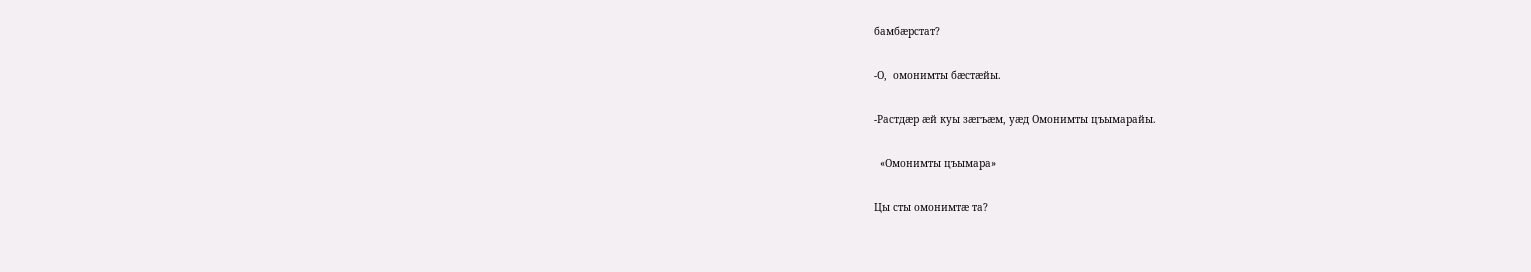бамбæрстат?

-О,  омонимты бæстæйы.

-Растдæр æй куы зæгъæм, уæд Омонимты цъымарайы.

  «Омонимты цъымара»

Цы сты омонимтæ та?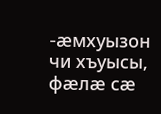-æмхуызон чи хъуысы, фæлæ сæ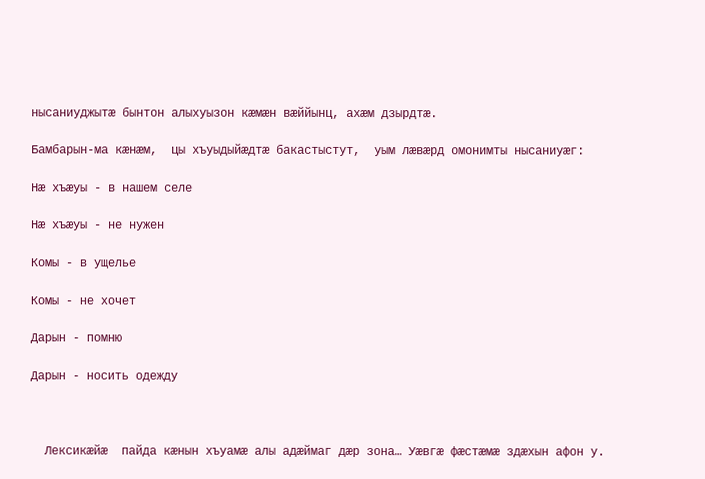нысаниуджытæ бынтон алыхуызон кæмæн вæййынц, ахæм дзырдтæ.

Бамбарын-ма кæнæм,  цы хъуыдыйæдтæ бакастыстут,  уым лæвæрд омонимты нысаниуæг:

Нæ хъæуы - в нашем селе

Нæ хъæуы - не нужен

Комы - в ущелье

Комы - не хочет

Дарын - помню

Дарын - носить одежду



  Лексикæйæ  пайда кæнын хъуамæ алы адæймаг дæр зона… Уæвгæ фæстæмæ здæхын афон у.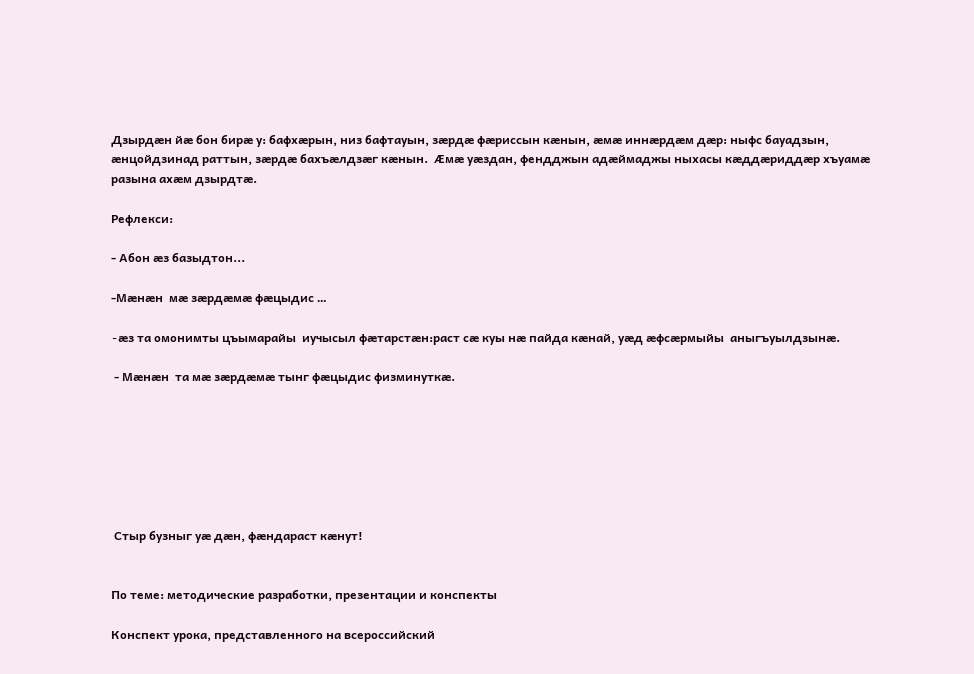Дзырдæн йæ бон бирæ у: бафхæрын, низ бафтауын, зæрдæ фæриссын кæнын, æмæ иннæрдæм дæр: ныфс бауадзын, æнцойдзинад раттын, зæрдæ бахъæлдзæг кæнын.  Æмæ уæздан, фендджын адæймаджы ныхасы кæддæриддæр хъуамæ разына ахæм дзырдтæ.

Рефлекси:

- Абон æз базыдтон...

-Мæнæн  мæ зæрдæмæ фæцыдис …

-æз та омонимты цъымарайы  иучысыл фæтарстæн:раст сæ куы нæ пайда кæнай, уæд æфсæрмыйы  аныгъуылдзынæ.

 - Мæнæн  та мæ зæрдæмæ тынг фæцыдис физминуткæ.







 Стыр бузныг уæ дæн, фæндараст кæнут!


По теме: методические разработки, презентации и конспекты

Конспект урока, представленного на всероссийский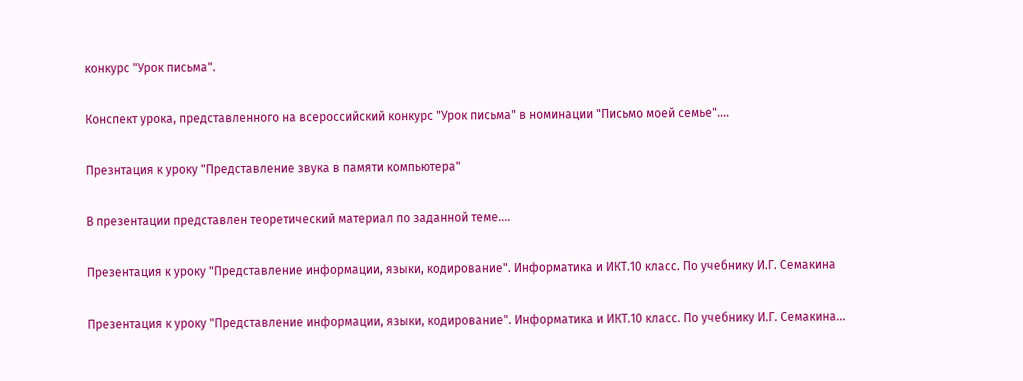конкурс "Урок письма".

Конспект урока, представленного на всероссийский конкурс "Урок письма" в номинации "Письмо моей семье"....

Презнтация к уроку "Представление звука в памяти компьютера"

В презентации представлен теоретический материал по заданной теме....

Презентация к уроку "Представление информации, языки, кодирование". Информатика и ИКТ.10 класс. По учебнику И.Г. Семакина

Презентация к уроку "Представление информации, языки, кодирование". Информатика и ИКТ.10 класс. По учебнику И.Г. Семакина...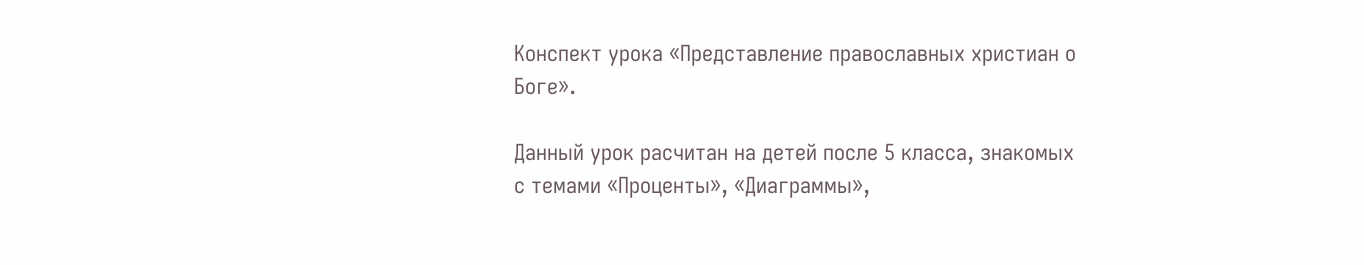Конспект урока «Представление православных христиан о Боге».

Данный урок расчитан на детей после 5 класса, знакомых с темами «Проценты», «Диаграммы»,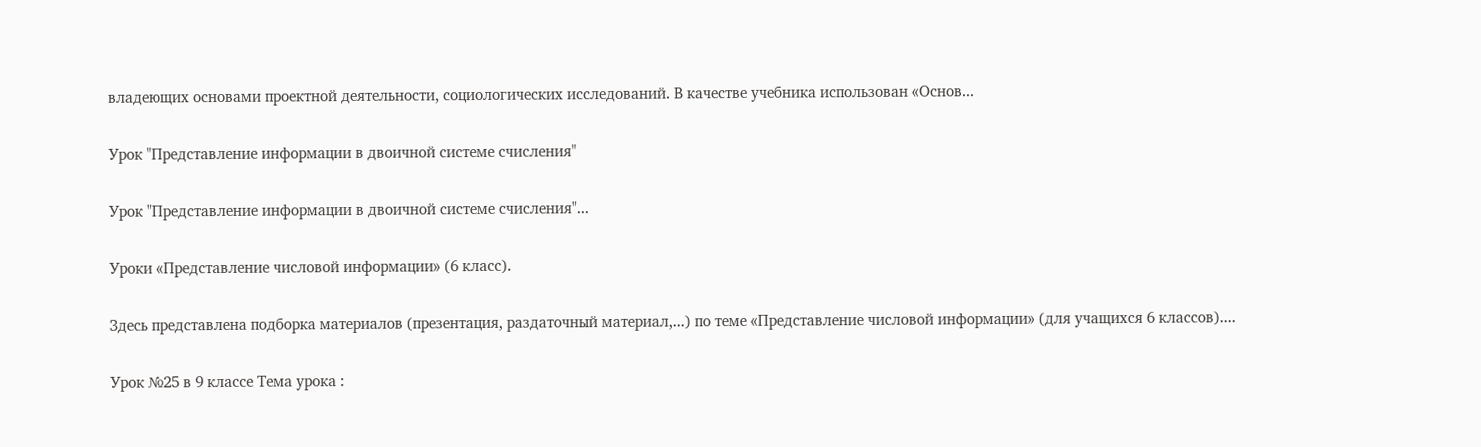владеющих основами проектной деятельности, социологических исследований. В качестве учебника использован «Основ...

Урок "Представление информации в двоичной системе счисления"

Урок "Представление информации в двоичной системе счисления"...

Уроки «Представление числовой информации» (6 класс).

Здесь представлена подборка материалов (презентация, раздаточный материал,...) по теме «Представление числовой информации» (для учащихся 6 классов)....

Урок №25 в 9 классе Тема урока :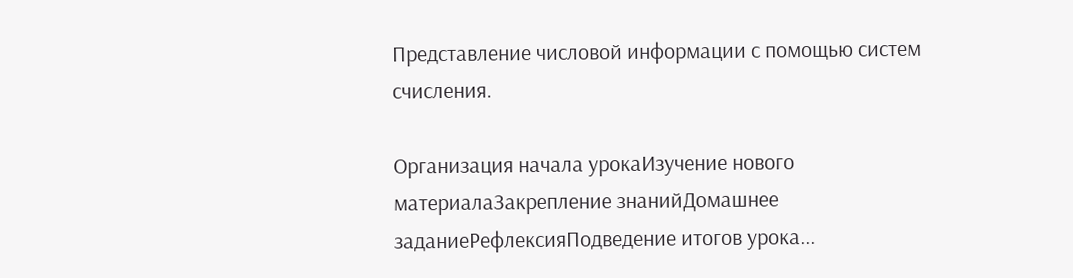Представление числовой информации с помощью систем счисления.

Организация начала урокаИзучение нового материалаЗакрепление знанийДомашнее заданиеРефлексияПодведение итогов урока...